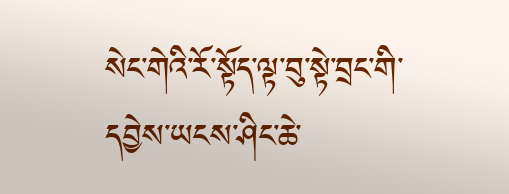སེང་གེའི་རོ་སྟོད་ལྟ་བུ་སྟེ་བྲང་གི་དབྱེས་ཡངས་ཤིང་ཆེ་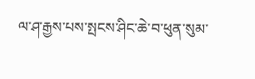ལ་ཤ་རྒྱས་པས་སྤངས་ཤིང་ཆེ་བ་ཕུན་སུམ་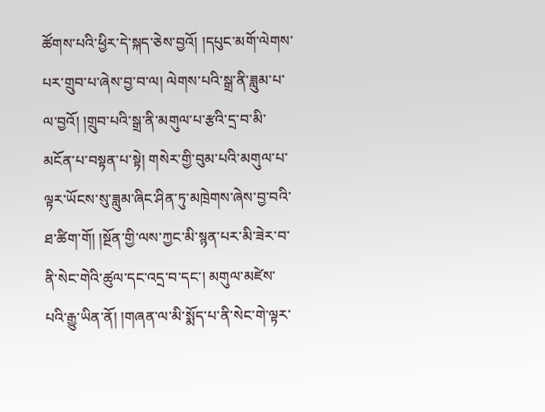ཚོགས་པའི་ཕྱིར་དེ་སྐད་ཅེས་བྱའོ། །དཔུང་མགོ་ལེགས་པར་གྲུབ་པ་ཞེས་བྱ་བ་ལ། ལེགས་པའི་སྒྲ་ནི་ཟླུམ་པ་ལ་བྱའོ། །གྲུབ་པའི་སྒྲ་ནི་མགུལ་པ་རྩའི་དྲ་བ་མི་མངོན་པ་བསྟན་པ་སྟེ། གསེར་གྱི་བུམ་པའི་མགུལ་པ་ལྟར་ཡོངས་སུ་ཟླུམ་ཞིང་ཤིན་ཏུ་མཁྲེགས་ཞེས་བྱ་བའི་ཐ་ཚིག་གོ། །སྔོན་གྱི་ལས་ཀྱང་མི་སྙན་པར་མི་ཟེར་བ་ནི་སེང་གེའི་ཚུལ་དང་འདྲ་བ་དང་། མགུལ་མཛེས་པའི་རྒྱུ་ཡིན་ནོ། །གཞན་ལ་མི་སྨོད་པ་ནི་སེང་གེ་ལྟར་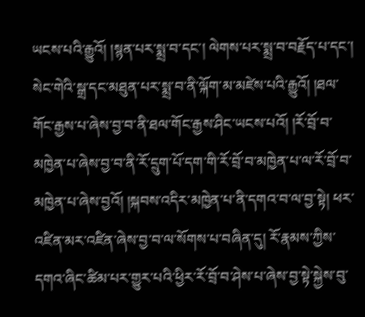ཡངས་པའི་རྒྱུའོ། །སྙན་པར་སྨྲ་བ་དང་། ལེགས་པར་སྨྲ་བ་བརྗོད་པ་དང་། སེང་གེའི་སྒྲ་དང་མཐུན་པར་སྨྲ་བ་ནི་ལྐོག་མ་མཛེས་པའི་རྒྱུའོ། །ཐལ་གོང་རྒྱས་པ་ཞེས་བྱ་བ་ནི་ཐལ་གོང་རྒྱས་ཤིང་ཡངས་པའོ། །རོ་བྲོ་བ་མཁྱེན་པ་ཞེས་བྱ་བ་ནི་རོ་དྲུག་པོ་དག་གི་རོ་བྲོ་བ་མཁྱེན་པ་ལ་རོ་བྲོ་བ་མཁྱེན་པ་ཞེས་བྱའོ། །སྐབས་འདིར་མཁྱེན་པ་ནི་དགའ་བ་ལ་བྱ་སྟེ། ཕར་འཛིན་མར་འཛིན་ཞེས་བྱ་བ་ལ་སོགས་པ་བཞིན་དུ། རོ་རྣམས་ཀྱིས་དགའ་ཞིང་ཚིམ་པར་གྱུར་པའི་ཕྱིར་རོ་བྲོ་བ་ཤེས་པ་ཞེས་བྱ་སྟེ་སྐྱེས་བུ་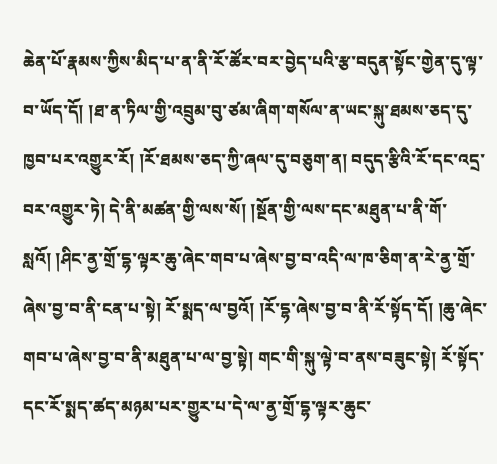ཆེན་པོ་རྣམས་ཀྱིས་མིད་པ་ན་ནི་རོ་ཚོར་བར་བྱེད་པའི་རྩ་བདུན་སྟོང་གྱེན་དུ་ལྟ་བ་ཡོད་དོ། །ཐ་ན་ཏིལ་གྱི་འབྲུམ་བུ་ཙམ་ཞིག་གསོལ་ན་ཡང་སྐུ་ཐམས་ཅད་དུ་ཁྱབ་པར་འགྱུར་རོ། །རོ་ཐམས་ཅད་ཀྱི་ཞལ་དུ་བཅུག་ན། བདུད་རྩིའི་རོ་དང་འདྲ་བར་འགྱུར་ཏེ། དེ་ནི་མཚན་གྱི་ལས་སོ། །སྔོན་གྱི་ལས་དང་མཐུན་པ་ནི་གོ་སླའོ། །ཤིང་ནྱ་གྲོ་དྷ་ལྟར་ཆུ་ཞེང་གབ་པ་ཞེས་བྱ་བ་འདི་ལ་ཁ་ཅིག་ན་རེ་ནྱ་གྲོ་ཞེས་བྱ་བ་ནི་ངན་པ་སྟེ། རོ་སྨད་ལ་བྱའོ། །རོ་དྷ་ཞེས་བྱ་བ་ནི་རོ་སྟོད་དོ། །ཆུ་ཞེང་གབ་པ་ཞེས་བྱ་བ་ནི་མཐུན་པ་ལ་བྱ་སྟེ། གང་གི་སྐུ་ལྟེ་བ་ནས་བཟུང་སྟེ། རོ་སྟོད་དང་རོ་སྨད་ཚད་མཉམ་པར་གྱུར་པ་དེ་ལ་ནྱ་གྲོ་དྷ་ལྟར་ཆུང་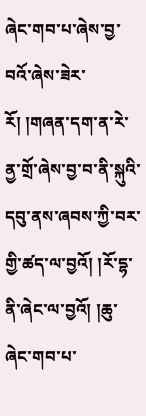ཞེང་གབ་པ་ཞེས་བྱ་བའོ་ཞེས་ཟེར་རོ། །གཞན་དག་ན་རེ་ནྱ་གྲོ་ཞེས་བྱ་བ་ནི་སྐུའི་དབུ་ནས་ཞབས་ཀྱི་བར་གྱི་ཚད་ལ་བྱའོ། །རོ་དྷ་ནི་ཞེང་ལ་བྱའོ། །ཆུ་ཞེང་གབ་པ་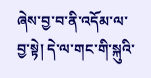ཞེས་བྱ་བ་ནི་འདོམ་ལ་བྱ་སྟེ། དེ་ལ་གང་གི་སྐུའི་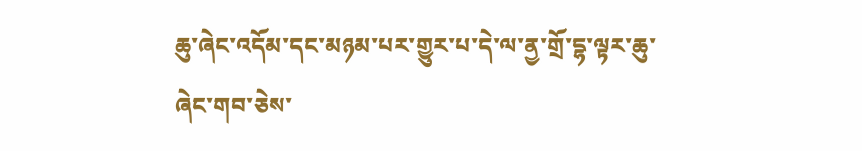ཆུ་ཞེང་འདོམ་དང་མཉམ་པར་གྱུར་པ་དེ་ལ་ནྱ་གྲོ་དྷ་ལྟར་ཆུ་ཞེང་གབ་ཅེས་